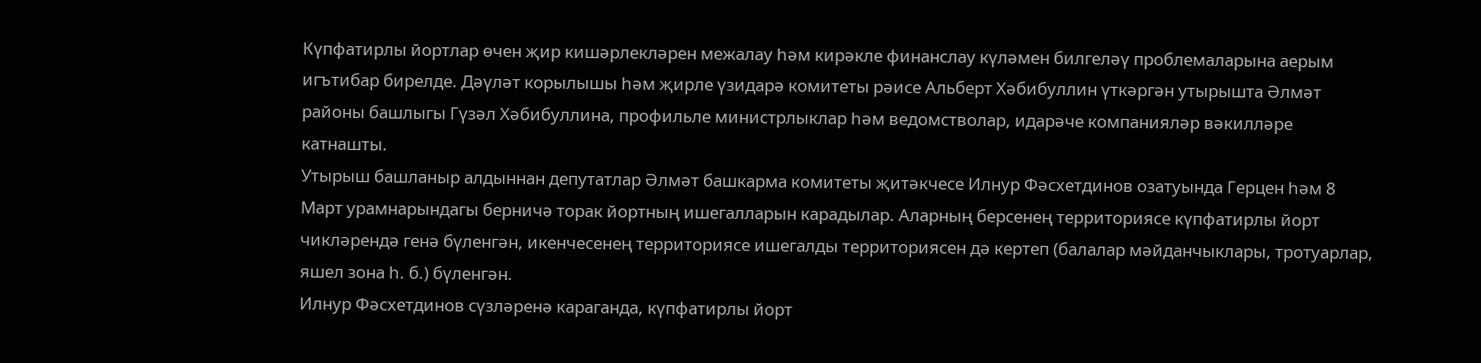Күпфатирлы йортлар өчен җир кишәрлекләрен межалау һәм кирәкле финанслау күләмен билгеләү проблемаларына аерым игътибар бирелде. Дәүләт корылышы һәм җирле үзидарә комитеты рәисе Альберт Хәбибуллин үткәргән утырышта Әлмәт районы башлыгы Гүзәл Хәбибуллина, профильле министрлыклар һәм ведомстволар, идарәче компанияләр вәкилләре катнашты.
Утырыш башланыр алдыннан депутатлар Әлмәт башкарма комитеты җитәкчесе Илнур Фәсхетдинов озатуында Герцен һәм 8 Март урамнарындагы берничә торак йортның ишегалларын карадылар. Аларның берсенең территориясе күпфатирлы йорт чикләрендә генә бүленгән, икенчесенең территориясе ишегалды территориясен дә кертеп (балалар мәйданчыклары, тротуарлар, яшел зона һ. б.) бүленгән.
Илнур Фәсхетдинов сүзләренә караганда, күпфатирлы йорт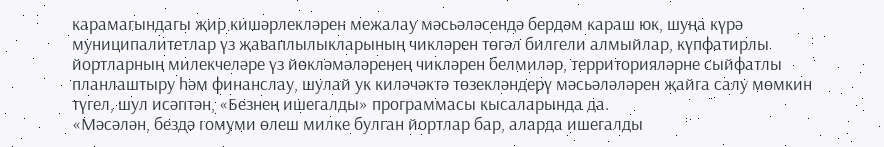карамагындагы җир кишәрлекләрен межалау мәсьәләсендә бердәм караш юк, шуңа күрә муниципалитетлар үз җаваплылыкларының чикләрен төгәл билгели алмыйлар, күпфатирлы йортларның милекчеләре үз йөкләмәләренең чикләрен белмиләр, территорияләрне сыйфатлы планлаштыру һәм финанслау, шулай ук киләчәктә төзекләндерү мәсьәләләрен җайга салу мөмкин түгел, шул исәптән, «Безнең ишегалды» программасы кысаларында да.
«Мәсәлән, бездә гомуми өлеш милке булган йортлар бар, аларда ишегалды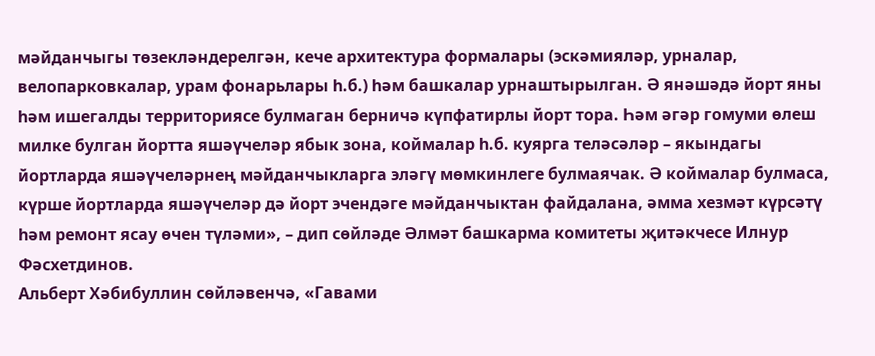мәйданчыгы төзекләндерелгән, кече архитектура формалары (эскәмияләр, урналар, велопарковкалар, урам фонарьлары һ.б.) һәм башкалар урнаштырылган. Ә янәшәдә йорт яны һәм ишегалды территориясе булмаган берничә күпфатирлы йорт тора. Һәм әгәр гомуми өлеш милке булган йортта яшәүчеләр ябык зона, коймалар һ.б. куярга теләсәләр – якындагы йортларда яшәүчеләрнең мәйданчыкларга эләгү мөмкинлеге булмаячак. Ә коймалар булмаса, күрше йортларда яшәүчеләр дә йорт эчендәге мәйданчыктан файдалана, әмма хезмәт күрсәтү һәм ремонт ясау өчен түләми», – дип сөйләде Әлмәт башкарма комитеты җитәкчесе Илнур Фәсхетдинов.
Альберт Хәбибуллин сөйләвенчә, «Гавами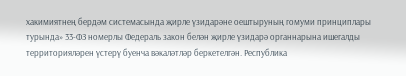хакимиятнең бердәм системасында җирле үзидарәне оештыруның гомуми принциплары турында» 33-ФЗ номерлы Федераль закон белән җирле үзидарә органнарына ишегалды территорияләрен үстерү буенча вәкаләтләр беркетелгән. Республика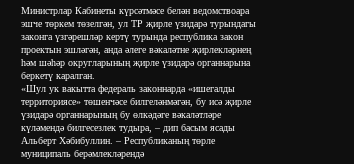Министрлар Кабинеты күрсәтмәсе белән ведомствоара эшче төркем төзелгән, ул ТР җирле үзидарә турындагы законга үзгәрешләр кертү турында республика закон проектын эшләгән, анда әлеге вәкаләтне җирлекләрнең һәм шәһәр округларының җирле үзидарә органнарына беркетү каралган.
«Шул ук вакытта федераль законнарда «ишегалды территориясе» төшенчәсе билгеләнмәгән, бу исә җирле үзидарә органнарының бу өлкәдәге вәкаләтләре күләмендә билгесезлек тудыра, – дип басым ясады Альберт Хәбибуллин. – Республиканың төрле муниципаль берәмлекләрендә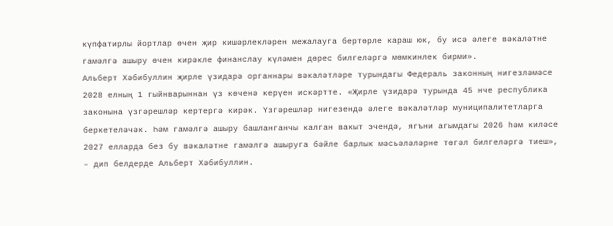күпфатирлы йортлар өчен җир кишәрлекләрен межалауга бертөрле караш юк, бу исә әлеге вәкаләтне гамәлгә ашыру өчен кирәкле финанслау күләмен дөрес билгеләргә мөмкинлек бирми».
Альберт Хәбибуллин җирле үзидарә органнары вәкаләтләре турындагы Федераль законның нигезләмәсе 2028 елның 1 гыйнварыннан үз көченә керүен искәртте. «Җирле үзидарә турында 45 нче республика законына үзгәрешләр кертергә кирәк. Үзгәрешләр нигезендә әлеге вәкаләтләр муниципалитетларга беркетеләчәк. Һәм гамәлгә ашыру башланганчы калган вакыт эчендә, ягъни агымдагы 2026 һәм киләсе 2027 елларда без бу вәкаләтне гамәлгә ашыруга бәйле барлык мәсьәләләрне төгәл билгеләргә тиеш», – дип белдерде Альберт Хәбибуллин.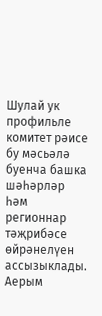Шулай ук профильле комитет рәисе бу мәсьәлә буенча башка шәһәрләр һәм регионнар тәҗрибәсе өйрәнелүен ассызыклады. Аерым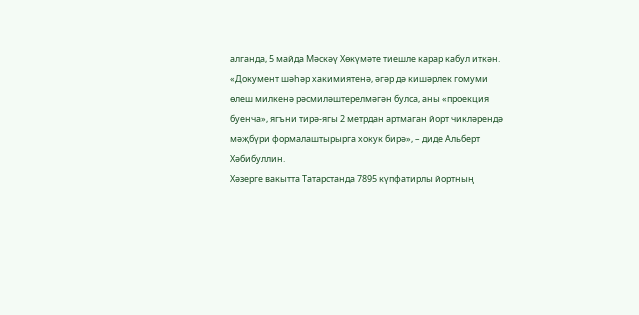алганда, 5 майда Мәскәү Хөкүмәте тиешле карар кабул иткән. «Документ шәһәр хакимиятенә, әгәр дә кишәрлек гомуми өлеш милкенә рәсмиләштерелмәгән булса, аны «проекция буенча», ягъни тирә-ягы 2 метрдан артмаган йорт чикләрендә мәҗбүри формалаштырырга хокук бирә», – диде Альберт Хәбибуллин.
Хәзерге вакытта Татарстанда 7895 күпфатирлы йортның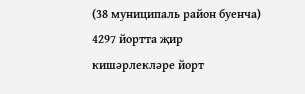(38 муниципаль район буенча) 4297 йортта җир кишәрлекләре йорт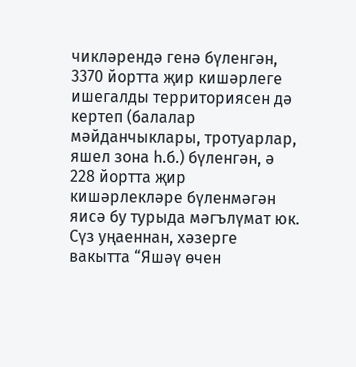чикләрендә генә бүленгән, 3370 йортта җир кишәрлеге ишегалды территориясен дә кертеп (балалар мәйданчыклары, тротуарлар, яшел зона һ.б.) бүленгән, ә 228 йортта җир кишәрлекләре бүленмәгән яисә бу турыда мәгълүмат юк.
Сүз уңаеннан, хәзерге вакытта “Яшәү өчен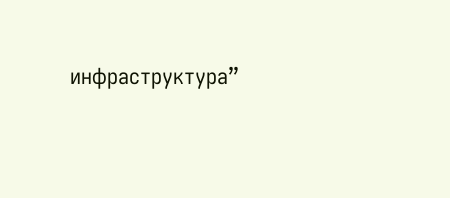инфраструктура”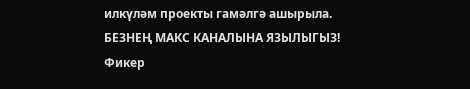илкүләм проекты гамәлгә ашырыла.
БЕЗНЕҢ МАКС КАНАЛЫНА ЯЗЫЛЫГЫЗ!
Фикер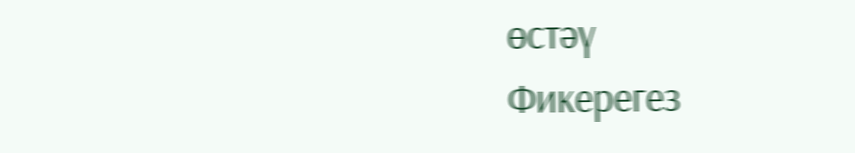өстәү
Фикерегез